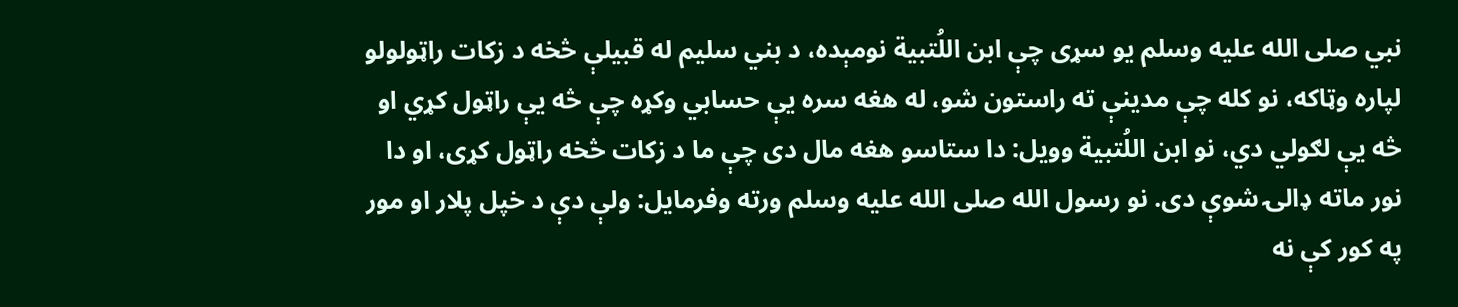نبي صلى الله عليه وسلم یو سړی چې ابن اللُتبیة نومېده، د بني سلیم له قبیلې څخه د زکات راټولولو لپاره وټاکه، نو کله چې مدینې ته راستون شو، له هغه سره یې حسابي وکړه چې څه یې راټول کړي او څه یې لګولي دي، نو ابن اللُتبیة وویل: دا ستاسو هغه مال دی چې ما د زکات څخه راټول کړی، او دا نور ماته ډالۍ شوې دی. نو رسول الله صلى الله عليه وسلم ورته وفرمایل: ولې دې د خپل پلار او مور په کور کې نه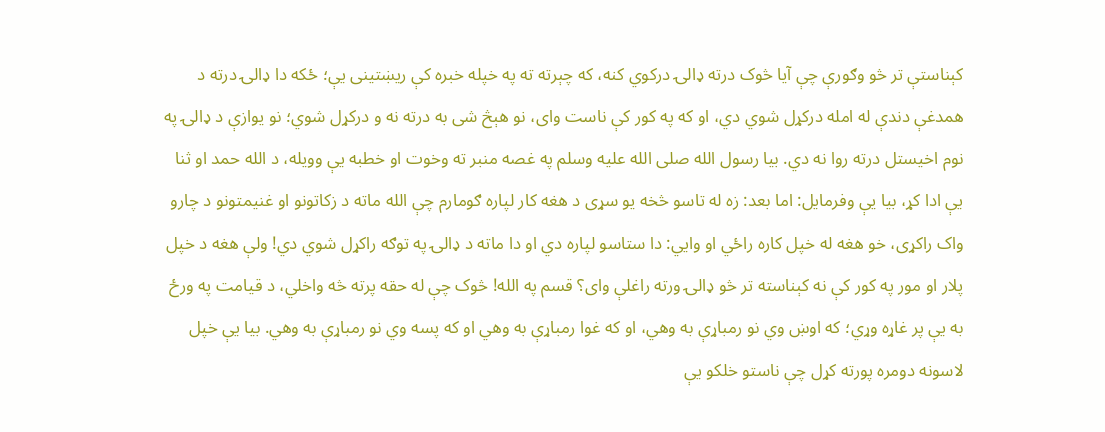کېناستې تر څو وګورې چې آیا څوک درته ډالۍ درکوي کنه، که چېرته ته په خپله خبره کې ریښتینی یې؛ ځکه دا ډالۍ درته د همدغې دندې له امله درکړل شوي دي، او که په کور کې ناست وای، نو هېڅ شی به درته نه و درکړل شوي؛ نو یوازې د ډالۍ په نوم اخیستل درته روا نه دي. بیا رسول الله صلى الله عليه وسلم په غصه منبر ته وخوت او خطبه یې وویله، د الله حمد او ثنا یې ادا کړ، بیا یې وفرمایل: اما بعد: زه له تاسو څخه یو سړی د هغه کار لپاره ګومارم چې الله ماته د زکاتونو او غنیمتونو د چارو واک راکړی، خو هغه له خپل کاره راځي او وایي: دا ستاسو لپاره دي او دا ماته د ډالۍ په توګه راکړل شوي دي! ولې هغه د خپل پلار او مور په کور کې نه کېناسته تر څو ډالۍ ورته راغلې وای؟ قسم په الله! څوک چې له حقه پرته څه واخلي، د قیامت په ورځ به یې پر غاړه وړي؛ که اوښ وي نو رمباړې به وهي، او که غوا رمباړې به وهي او که پسه وي نو رمباړې به وهي. بیا یې خپل لاسونه دومره پورته کړل چې ناستو خلکو یې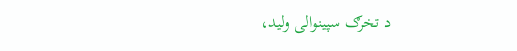د تخرګ سپینوالی ولید،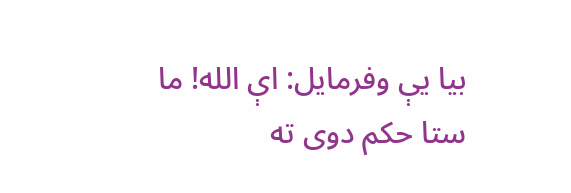بیا یې وفرمایل: اې الله! ما ستا حکم دوی ته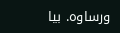ورساوه. بیا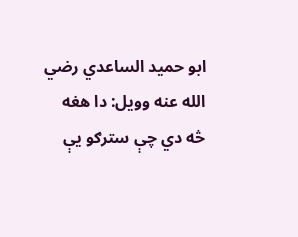ابو حمید الساعدي رضي الله عنه وویل: دا هغه څه دي چې سترګو یې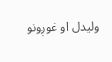ولیدل او غوږونو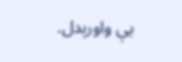یې واورېدل.